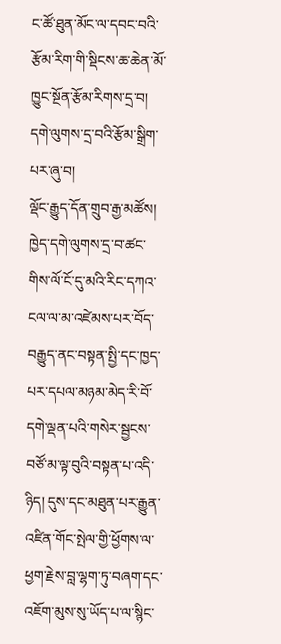ང་ཚོ་ཐུན་མོང་ལ་དབང་བའི་རྩོམ་རིག་གི་སྡིངས་ཆ་ཆེན་མོ་ཁྱུང་སྔོན་རྩོམ་རིགས་དྲ་བ།
དགེ་ལུགས་དྲ་བའི་རྩོམ་སྒྲིག་པར་ཞུ་བ།
ལྡོང་རྒྱུད་དོན་གྲུབ་རྒྱ་མཚོས།
ཁྱེད་དགེ་ལུགས་དྲ་བ་ཚང་གིས་ལོ་ངོ་དུ་མའི་རིང་དཀའ་ངལ་ལ་མ་འཛེམས་པར་བོད་བརྒྱུད་ནང་བསྟན་སྤྱི་དང་ཁྱད་པར་དཔལ་མཉམ་མེད་རི་བོ་དགེ་ལྡན་པའི་གསེར་སྦྱངས་བཙོ་མ་ལྟ་བུའི་བསྟན་པ་འདི་ཉིད། དུས་དང་མཐུན་པར་རྒྱུན་འཛིན་གོང་སྤེལ་གྱི་ཕྱོགས་ལ་ཕྱག་རྗེས་བླ་ལྷག་ཏུ་བཞག་དང་འཇོག་མུས་སུ་ཡོད་པ་ལ་སྙིང་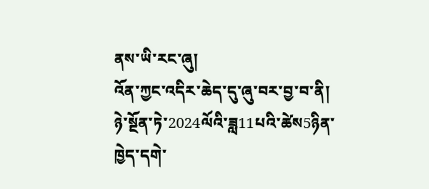ནས་ཡི་རང་ཞུ།
འོན་ཀྱང་འདིར་ཆེད་དུ་ཞུ་བར་བྱ་བ་ནི། ཉེ་སྔོན་ཏེ་2024ལོའི་ཟླ11པའི་ཚེས5ཉིན་ཁྱེད་དགེ་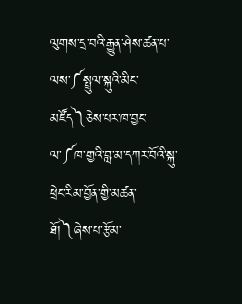ལུགས་དྲ་བའི་རྒྱུན་ཤེས་ཚན་པ་ལས་༼སྤྲུལ་སྐུའི་མིང་མཛོད༽ཅེས་པར་ཁ་བྱང་ལ་༼ཁ་གྱའི་བླ་མ་དཀར་བོའི་སྐུ་ཕྲེང་རིམ་བྱོན་གྱི་མཚན་ཐོ།༽ཞེས་པ་རྩོམ་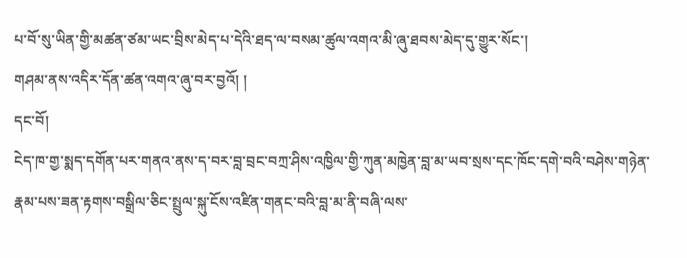པ་བོ་སུ་ཡིན་གྱི་མཚན་ཙམ་ཡང་བྲིས་མེད་པ་དེའི་ཐད་ལ་བསམ་ཚུལ་འགའ་མི་ཞུ་ཐབས་མེད་དུ་གྱུར་སོང་།
གཤམ་ནས་འདིར་དོན་ཚན་འགའ་ཞུ་བར་བྱའོ། །
དང་བོ།
ངེད་ཁ་གྱ་སྨད་དགོན་པར་གནའ་ནས་ད་བར་བླ་བྲང་བཀྲ་ཤིས་འཁྱིལ་གྱི་ཀུན་མཁྱེན་བླ་མ་ཡབ་སྲས་དང་ཁོང་དགེ་བའི་བཤེས་གཉེན་རྣམ་པས་ཟན་རྟགས་བསྒྲིལ་ཅིང་སྤྲུལ་སྐུ་ངོས་འཛིན་གནང་བའི་བླ་མ་ནི་བཞི་ལས་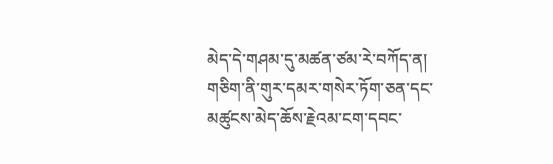མེད་དེ་གཤམ་དུ་མཚན་ཙམ་རེ་བཀོད་ན།
གཅིག་ནི་གུར་དམར་གསེར་ཏོག་ཅན་དང་མཚུངས་མེད་ཆོས་རྗེའམ་ངག་དབང་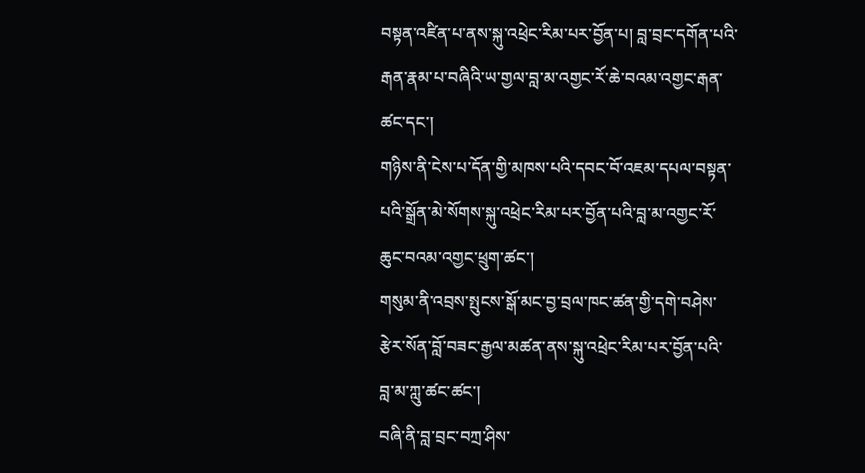བསྟན་འཛིན་པ་ནས་སྐུ་འཕྲེང་རིམ་པར་བྱོན་པ། བླ་བྲང་དགོན་པའི་རྒན་རྣམ་པ་བཞིའི་ཡ་གྱལ་བླ་མ་འགྱང་རོ་ཆེ་བའམ་འགྱང་རྒན་ཚང་དང་།
གཉིས་ནི་ངེས་པ་དོན་གྱི་མཁས་པའི་དབང་བོ་འཇམ་དཔལ་བསྟན་པའི་སྒྲོན་མེ་སོགས་སྐུ་འཕྲེང་རིམ་པར་བྱོན་པའི་བླ་མ་འགྱང་རོ་ཆུང་བའམ་འགྱང་ཕྲུག་ཚང་།
གསུམ་ནི་འབྲས་སྤུངས་སྒོ་མང་བྱ་བྲལ་ཁང་ཚན་གྱི་དགེ་བཤེས་རྩེར་སོན་བློ་བཟང་རྒྱལ་མཚན་ནས་སྐུ་འཕྲེང་རིམ་པར་བྱོན་པའི་བླ་མ་ཀླུ་ཚང་ཚང་།
བཞི་ནི་བླ་བྲང་བཀྲ་ཤིས་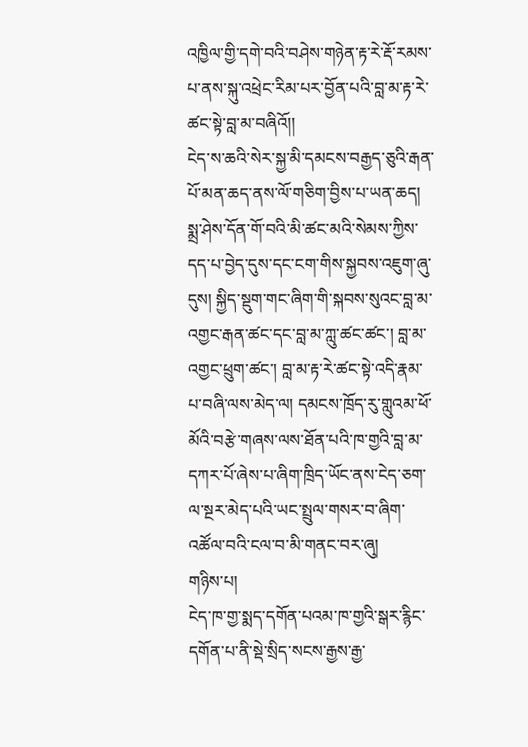འཁྱིལ་གྱི་དགེ་བའི་བཤེས་གཉེན་རྟ་རེ་རྡོ་རམས་པ་ནས་སྐུ་འཕྲེང་རིམ་པར་བྱོན་པའི་བླ་མ་རྟ་རེ་ཚང་སྟེ་བླ་མ་བཞིའོ།།
ངེད་ས་ཆའི་སེར་སྐྱ་མི་དམངས་བརྒྱད་ཅུའི་རྒན་པོ་མན་ཆད་ནས་ལོ་གཅིག་བྱིས་པ་ཡན་ཆད། སྨྲ་ཤེས་དོན་གོ་བའི་མི་ཚང་མའི་སེམས་ཀྱིས་དད་པ་བྱེད་དུས་དང་ངག་གིས་སྐྱབས་འཇུག་ཞུ་དུས། སྐྱིད་སྡུག་གང་ཞིག་གི་སྐབས་སུའང་བླ་མ་འགྱང་རྒན་ཚང་དང་བླ་མ་ཀླུ་ཚང་ཚང་། བླ་མ་འགྱང་ཕྲུག་ཚང་། བླ་མ་རྟ་རེ་ཚང་སྟེ་འདི་རྣམ་པ་བཞི་ལས་མེད་ལ། དམངས་ཁྲོད་རུ་གླུའམ་ཕོ་མོའི་བརྩེ་གཞས་ལས་ཐོན་པའི་ཁ་གྱའི་བླ་མ་དཀར་པོ་ཞེས་པ་ཞིག་ཁྲིད་ཡོང་ནས་ངེད་ཅག་ལ་སྔར་མེད་པའི་ཡང་སྤྲུལ་གསར་བ་ཞིག་འཚོལ་བའི་ངལ་བ་མི་གནང་བར་ཞུ།
གཉིས་པ།
ངེད་ཁ་གྱ་སྨད་དགོན་པའམ་ཁ་གྱའི་སྒར་རྙིང་དགོན་པ་ནི་སྡེ་སྲིད་སངས་རྒྱས་རྒྱ་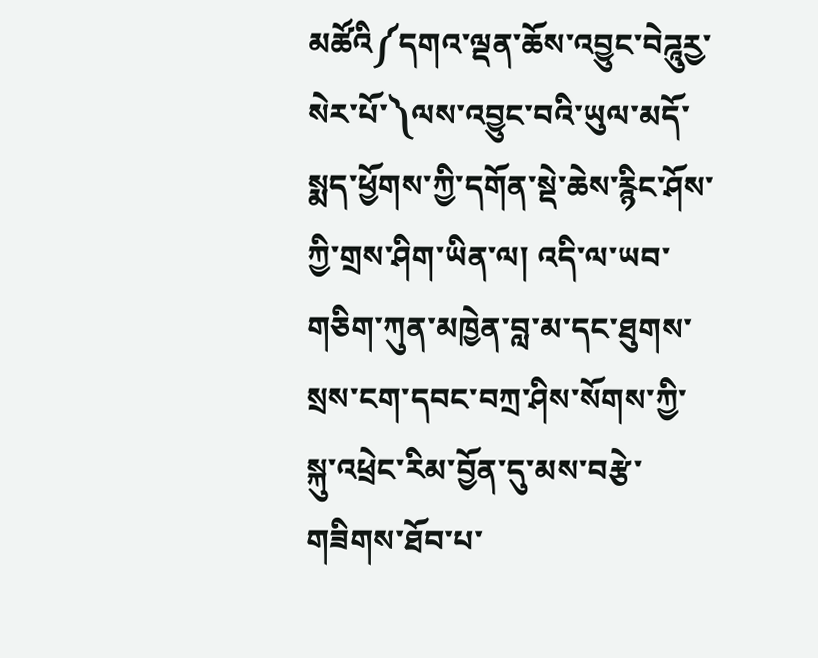མཚོའི༼དགའ་ལྡན་ཆོས་འབྱུང་བེཌཱུརྱ་སེར་པོ་༽ལས་འབྱུང་བའི་ཡུལ་མདོ་སྨད་ཕྱོགས་ཀྱི་དགོན་སྡེ་ཆེས་རྙིང་ཤོས་ཀྱི་གྲས་ཤིག་ཡིན་ལ། འདི་ལ་ཡབ་གཅིག་ཀུན་མཁྱེན་བླ་མ་དང་ཐུགས་སྲས་ངག་དབང་བཀྲ་ཤིས་སོགས་ཀྱི་སྐུ་འཕྲེང་རིམ་བྱོན་དུ་མས་བརྩེ་གཟིགས་ཐོབ་པ་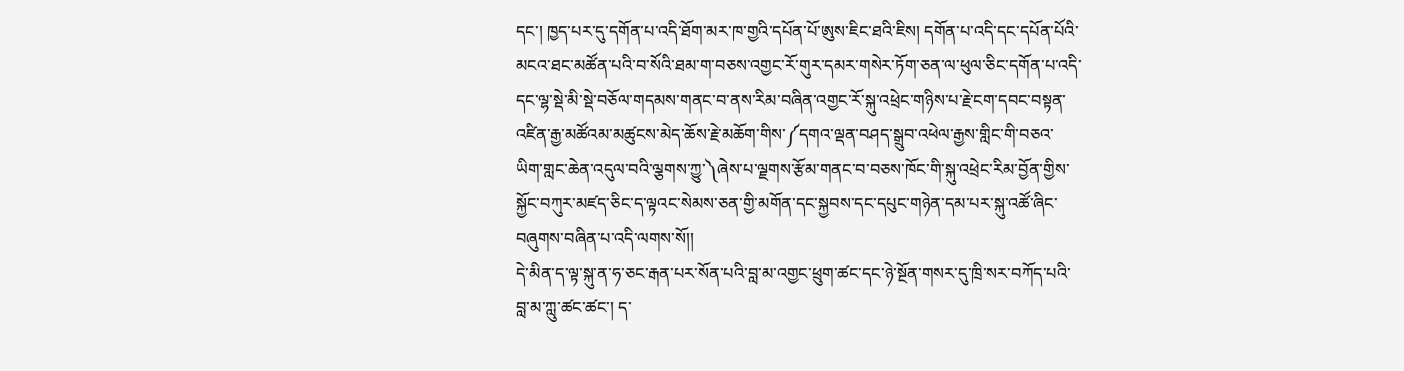དང་། ཁྱད་པར་དུ་དགོན་པ་འདི་ཐོག་མར་ཁ་གྱའི་དཔོན་པོ་ཨུས་ཇིང་ཐའི་ཇིས། དགོན་པ་འདི་དང་དཔོན་པོའི་མངའ་ཐང་མཚོན་པའི་བ་སོའི་ཐམ་ག་བཅས་འགྱང་རོ་གུར་དམར་གསེར་ཏོག་ཅན་ལ་ཕུལ་ཅིང་དགོན་པ་འདི་དང་ལྷ་སྡེ་མི་སྡེ་བཅོལ་གདམས་གནང་བ་ནས་རིམ་བཞིན་འགྱང་རོ་སྐུ་འཕྲེང་གཉིས་པ་རྗེ་ངག་དབང་བསྟན་འཛིན་རྒྱ་མཚོའམ་མཚུངས་མེད་ཆོས་རྗེ་མཆོག་གིས་༼དགའ་ལྡན་བཤད་སྒྲུབ་འཕེལ་རྒྱས་གླིང་གི་བཅའ་ཡིག་གླང་ཆེན་འདུལ་བའི་ལྕགས་ཀྱུ་༽ཞེས་པ་ལྗགས་རྩོམ་གནང་བ་བཅས་ཁོང་གི་སྐུ་འཕྲེང་རིམ་བྱོན་གྱིས་སྐྱོང་བཀུར་མཛད་ཅིང་ད་ལྟའང་སེམས་ཅན་གྱི་མགོན་དང་སྐྱབས་དང་དཔུང་གཉེན་དམ་པར་སྐུ་འཚོ་ཞིང་བཞུགས་བཞིན་པ་འདི་ལགས་སོ།།
དེ་མིན་ད་ལྟ་སྐུ་ན་ཧ་ཅང་རྒན་པར་སོན་པའི་བླ་མ་འགྱང་ཕྲུག་ཚང་དང་ཉེ་སྔོན་གསར་དུ་ཁྲི་སར་བཀོད་པའི་བླ་མ་ཀླུ་ཚང་ཚང་། ད་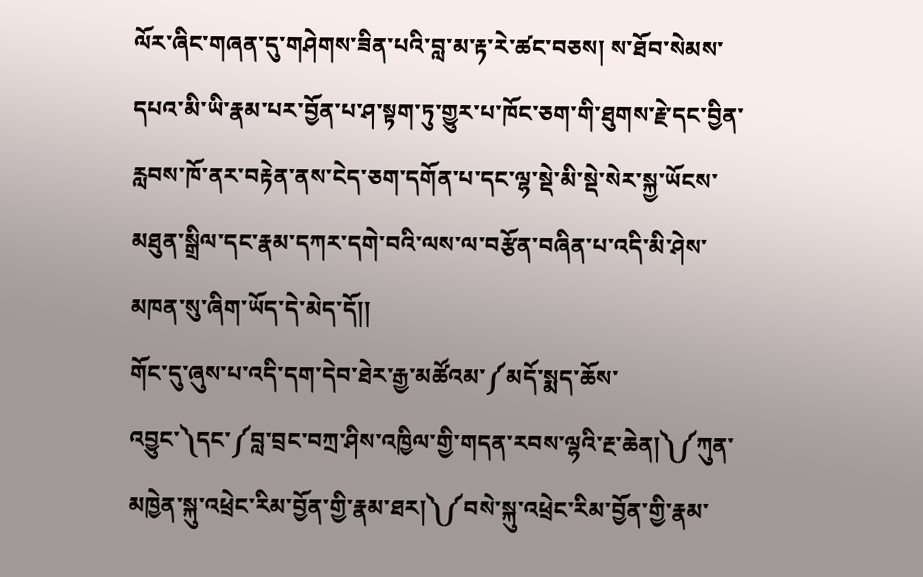ལོར་ཞིང་གཞན་དུ་གཤེགས་ཟིན་པའི་བླ་མ་རྟ་རེ་ཚང་བཅས། ས་ཐོབ་སེམས་དཔའ་མི་ཡི་རྣམ་པར་བྱོན་པ་ཤ་སྟག་ཏུ་གྱུར་པ་ཁོང་ཅག་གི་ཐུགས་རྗེ་དང་བྱིན་རླབས་ཁོ་ནར་བརྟེན་ནས་ངེད་ཅག་དགོན་པ་དང་ལྷ་སྡེ་མི་སྡེ་སེར་སྐྱ་ཡོངས་མཐུན་སྒྲིལ་དང་རྣམ་དཀར་དགེ་བའི་ལས་ལ་བརྩོན་བཞིན་པ་འདི་མི་ཤེས་མཁན་སུ་ཞིག་ཡོད་དེ་མེད་དོ།།
གོང་དུ་ཞུས་པ་འདི་དག་དེབ་ཐེར་རྒྱ་མཚོའམ་༼མདོ་སྨད་ཆོས་འབྱུང་༽དང་༼བླ་བྲང་བཀྲ་ཤིས་འཁྱིལ་གྱི་གདན་རབས་ལྷའི་རྔ་ཆེན།༽༼ཀུན་མཁྱེན་སྐུ་འཕྲེང་རིམ་བྱོན་གྱི་རྣམ་ཐར།༽༼བསེ་སྐུ་འཕྲེང་རིམ་བྱོན་གྱི་རྣམ་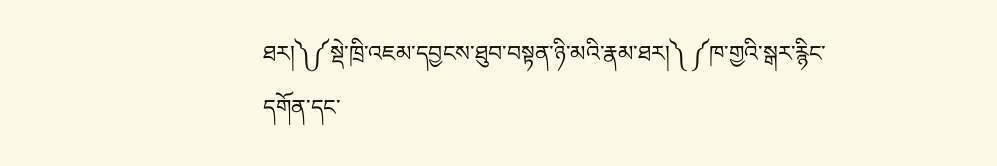ཐར།༽༼སྡེ་ཁྲི་འཇམ་དབྱངས་ཐུབ་བསྟན་ཉི་མའི་རྣམ་ཐར།༽ ༼ཁ་གྱའི་སྒར་རྙིང་དགོན་དང་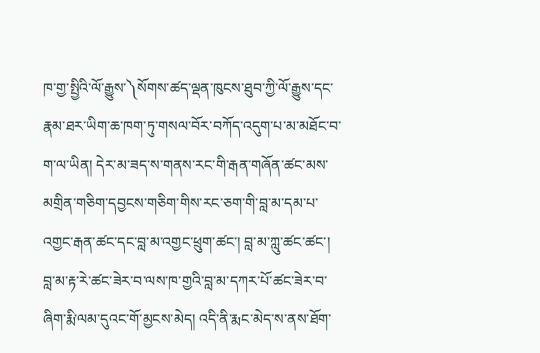ཁ་གྱ་སྤྱིའི་ལོ་རྒྱུས་༽སོགས་ཚད་ལྡན་ཁུངས་ཐུབ་ཀྱི་ལོ་རྒྱུས་དང་རྣམ་ཐར་ཡིག་ཆ་ཁག་ཏུ་གསལ་བོར་བཀོད་འདུག་པ་མ་མཐོང་བ་ག་ལ་ཡིན། དེར་མ་ཟད་ས་གནས་རང་གི་རྒན་གཞོན་ཚང་མས་མགྲིན་གཅིག་དབྱངས་གཅིག་གིས་རང་ཅག་གི་བླ་མ་དམ་པ་འགྱང་རྒན་ཚང་དང་བླ་མ་འགྱང་ཕྲུག་ཚང་། བླ་མ་ཀླུ་ཚང་ཚང་། བླ་མ་རྟ་རེ་ཚང་ཟེར་བ་ལས་ཁ་གྱའི་བླ་མ་དཀར་པོ་ཚང་ཟེར་བ་ཞིག་རྨི་ལམ་དུའང་གོ་མྱངས་མེད། འདི་ནི་རྨང་མེད་ས་ནས་ཐོག་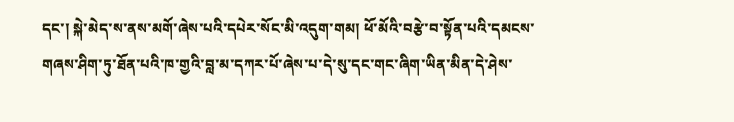དང་། སྐེ་མེད་ས་ནས་མགོ་ཞེས་པའི་དཔེར་སོང་མི་འདུག་གམ། ཕོ་མོའི་བརྩེ་བ་སྟོན་པའི་དམངས་གཞས་ཤིག་ཏུ་ཐོན་པའི་ཁ་གྱའི་བླ་མ་དཀར་པོ་ཞེས་པ་དེ་སུ་དང་གང་ཞིག་ཡིན་མིན་དེ་ཤེས་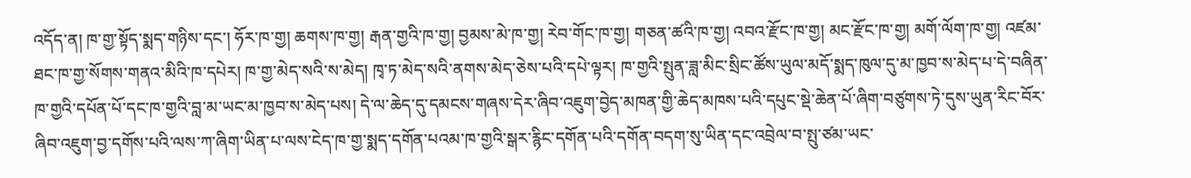འདོད་ན། ཁ་གྱ་སྟོད་སྨད་གཉིས་དང་། ཧོར་ཁ་གྱ། ཆགས་ཁ་གྱ། རྒན་གྱའི་ཁ་གྱ། བྱམས་མེ་ཁ་གྱ། རེབ་གོང་ཁ་གྱ། གཅན་ཚའི་ཁ་གྱ། འབའ་རྫོང་ཁ་གྱ། མང་རྫོང་ཁ་གྱ། མགོ་ལོག་ཁ་གྱ། འཛམ་ཐང་ཁ་གྱ་སོགས་གནའ་མིའི་ཁ་དཔེར། ཁ་གྱ་མེད་སའི་ས་མེད། ཁྭ་ཏ་མེད་སའི་ནགས་མེད་ཅེས་པའི་དཔེ་ལྟར། ཁ་གྱའི་སྤུན་ཟླ་མིང་སྲིང་ཚོས་ཡུལ་མདོ་སྨད་ཁུལ་དུ་མ་ཁྱབ་ས་མེད་པ་དེ་བཞིན་ཁ་གྱའི་དཔོན་པོ་དང་ཁ་གྱའི་བླ་མ་ཡང་མ་ཁྱབ་ས་མེད་པས། དེ་ལ་ཆེད་དུ་དམངས་གཞས་དེར་ཞིབ་འཇུག་བྱེད་མཁན་གྱི་ཆེད་མཁས་པའི་དཔུང་སྡེ་ཆེན་པོ་ཞིག་བཙུགས་ཏེ་དུས་ཡུན་རིང་བོར་ཞིབ་འཇུག་བྱ་དགོས་པའི་ལས་ཀ་ཞིག་ཡིན་པ་ལས་ངེད་ཁ་གྱ་སྨད་དགོན་པའམ་ཁ་གྱའི་སྒར་རྙིང་དགོན་པའི་དགོན་བདག་སུ་ཡིན་དང་འབྲེལ་བ་སྤུ་ཙམ་ཡང་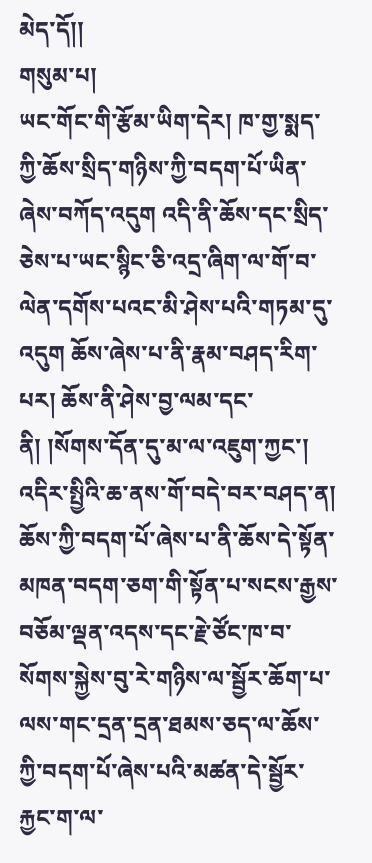མེད་དོ།།
གསུམ་པ།
ཡང་གོང་གི་རྩོམ་ཡིག་དེར། ཁ་གྱ་སྨད་ཀྱི་ཆོས་སྲིད་གཉིས་ཀྱི་བདག་པོ་ཡིན་ཞེས་བཀོད་འདུག འདི་ནི་ཆོས་དང་སྲིད་ཅེས་པ་ཡང་སྙིང་ཅི་འདྲ་ཞིག་ལ་གོ་བ་ལེན་དགོས་པའང་མི་ཤེས་པའི་གཏམ་དུ་འདུག ཆོས་ཞེས་པ་ནི་རྣམ་བཤད་རིག་པར། ཆོས་ནི་ཤེས་བྱ་ལམ་དང་ནི། །སོགས་དོན་དུ་མ་ལ་འཇུག་ཀྱང་། འདིར་སྤྱིའི་ཆ་ནས་གོ་བདེ་བར་བཤད་ན། ཆོས་ཀྱི་བདག་པོ་ཞེས་པ་ནི་ཆོས་དེ་སྟོན་མཁན་བདག་ཅག་གི་སྟོན་པ་སངས་རྒྱས་བཅོམ་ལྡན་འདས་དང་རྗེ་ཙོང་ཁ་བ་སོགས་སྐྱེས་བུ་རེ་གཉིས་ལ་སྦྱོར་ཆོག་པ་ལས་གང་དྲན་དྲན་ཐམས་ཅད་ལ་ཆོས་ཀྱི་བདག་པོ་ཞེས་པའི་མཚན་དེ་སྦྱོར་རྐྱང་ག་ལ་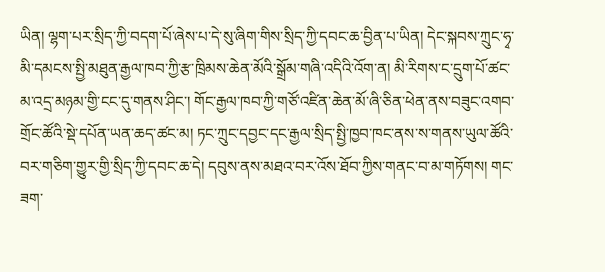ཡིན། ལྷག་པར་སྲིད་ཀྱི་བདག་པོ་ཞེས་པ་དེ་སུ་ཞིག་གིས་སྲིད་ཀྱི་དབང་ཆ་བྱིན་པ་ཡིན། དེང་སྐབས་ཀྲུང་ཧྭ་མི་དམངས་སྤྱི་མཐུན་རྒྱལ་ཁབ་ཀྱི་རྩ་ཁྲིམས་ཆེན་མོའི་སྒྲོམ་གཞི་འདིའི་འོག་ན། མི་རིགས་ང་དྲུག་པོ་ཚང་མ་འདྲ་མཉམ་གྱི་ངང་དུ་གནས་ཤིང་། གོང་རྒྱལ་ཁབ་ཀྱི་གཙོ་འཛིན་ཆེན་མོ་ཞི་ཅིན་ཕེན་ནས་བཟུང་འགབ་གྲོང་ཚོའི་སྡེ་དཔོན་ཡན་ཆད་ཚང་མ། ཏང་ཀྲུང་དབྱང་དང་རྒྱལ་སྲིད་སྤྱི་ཁྱབ་ཁང་ནས་ས་གནས་ཡུལ་ཚོའི་བར་གཅིག་གྱུར་གྱི་སྲིད་ཀྱི་དབང་ཆ་དེ། དབུས་ནས་མཐའ་བར་འོས་ཐོབ་ཀྱིས་གནང་བ་མ་གཏོགས། གང་ཟག་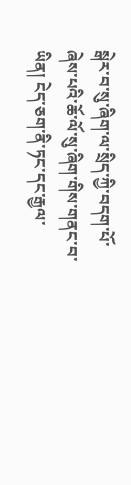སྒེར་བ་སུ་ཞིག་ལ་སྲིད་ཀྱི་བདག་པོ་ཞེས་པའི་ཆོ་ལོ་སུ་ཞིག་གིས་གནང་བ་ཡིན། ངེད་ཅག་ནི་ཏང་དང་རྒྱལ་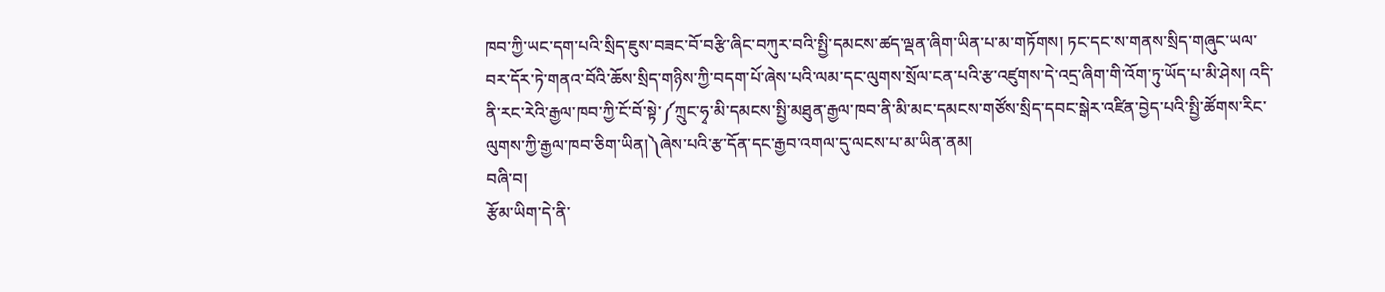ཁབ་ཀྱི་ཡང་དག་པའི་སྲིད་ཇུས་བཟང་བོ་བརྩི་ཞིང་བཀུར་བའི་སྤྱི་དམངས་ཚད་ལྡན་ཞིག་ཡིན་པ་མ་གཏོགས། ཏང་དང་ས་གནས་སྲིད་གཞུང་ཡལ་བར་དོར་ཏེ་གནའ་བོའི་ཆོས་སྲིད་གཉིས་ཀྱི་བདག་པོ་ཞེས་པའི་ལམ་དང་ལུགས་སྲོལ་ངན་པའི་རྩ་འཛུགས་དེ་འདྲ་ཞིག་གི་འོག་ཏུ་ཡོད་པ་མི་ཤེས། འདི་ནི་རང་རེའི་རྒྱལ་ཁབ་ཀྱི་ངོ་བོ་སྟེ་༼ཀྲུང་ཧྭ་མི་དམངས་སྤྱི་མཐུན་རྒྱལ་ཁབ་ནི་མི་མང་དམངས་གཙོས་སྲིད་དབང་སྒེར་འཛིན་བྱེད་པའི་སྤྱི་ཚོགས་རིང་ལུགས་ཀྱི་རྒྱལ་ཁབ་ཅིག་ཡིན།༽ཞེས་པའི་རྩ་དོན་དང་རྒྱབ་འགལ་དུ་ལངས་པ་མ་ཡིན་ནམ།
བཞི་བ།
རྩོམ་ཡིག་དེ་ནི་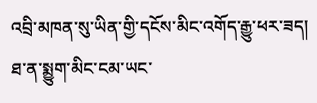འབྲི་མཁན་སུ་ཡིན་གྱི་དངོས་མིང་འགོད་རྒྱུ་ཕར་ཟད། ཐ་ན་སྨྱུག་མིང་ངམ་ཡང་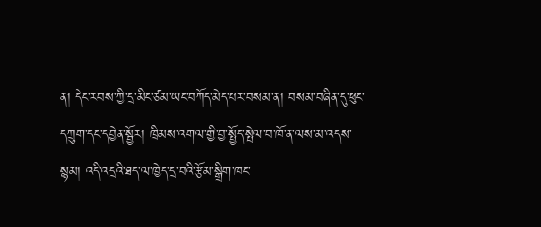ན། དེང་རབས་ཀྱི་དྲ་མིང་ཙམ་ཡང་བཀོད་མེད་པར་བསམ་ན། བསམ་བཞིན་དུ་ཕུང་དཀྲུག་དང་དབྱེན་སྦྱོར། ཁྲིམས་འགལ་གྱི་བྱ་སྤྱོད་སྤེལ་བ་ཁོ་ན་ལས་མ་འདས་སྙམ། འདི་འདྲའི་ཐད་ལ་ཁྱེད་དྲ་བའི་རྩོམ་སྒྲིག་ཁང་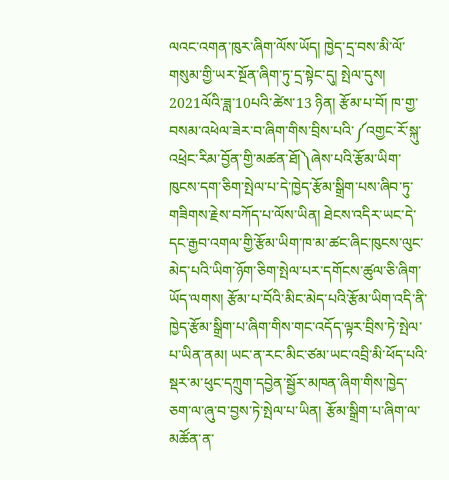ལའང་འགན་ཁུར་ཞིག་ལོས་ཡོད། ཁྱེད་དྲ་བས་མི་ལོ་གསུམ་གྱི་ཡར་སྔོན་ཞིག་ཏུ་དྲ་སྟེང་དུ། སྤེལ་དུས། 2021ལོའི་ཟླ་10པའི་ཚེས་13 ཉིན། རྩོམ་པ་བོ། ཁ་གྱ་བསམ་འཕེལ་ཟེར་བ་ཞིག་གིས་བྲིས་པའི་༼འགྱང་རོ་སྐུ་འཕྲེང་རིམ་བྱོན་གྱི་མཚན་ཐོ།༽ཞེས་པའི་རྩོམ་ཡིག་ཁུངས་དག་ཅིག་སྤེལ་པ་དེ་ཁྱེད་རྩོམ་སྒྲིག་པས་ཞིབ་ཏུ་གཟིགས་རྗེས་བཀོད་པ་ལོས་ཡིན། ཐེངས་འདིར་ཡང་དེ་དང་རྒྱབ་འགལ་གྱི་རྩོམ་ཡིག་ཁ་མ་ཚང་ཞིང་ཁུངས་ལུང་མེད་པའི་ཡིག་ཉོག་ཅིག་སྤེལ་པར་དགོངས་ཚུལ་ཅི་ཞིག་ཡོད་ལགས། རྩོམ་པ་བོའི་མིང་མེད་པའི་རྩོམ་ཡིག་འདི་ནི་ཁྱེད་རྩོམ་སྒྲིག་པ་ཞིག་གིས་གང་འདོད་ལྟར་བྲིས་ཏེ་སྤེལ་པ་ཡིན་ནམ། ཡང་ན་རང་མིང་ཙམ་ཡང་འབྲི་མི་ཕོད་པའི་སྡར་མ་ཕུང་དཀྲུག་དབྱེན་སྦྱོར་མཁན་ཞིག་གིས་ཁྱེད་ཅག་ལ་ཞུ་བ་བྱས་ཏེ་སྤེལ་པ་ཡིན། རྩོམ་སྒྲིག་པ་ཞིག་ལ་མཚོན་ན་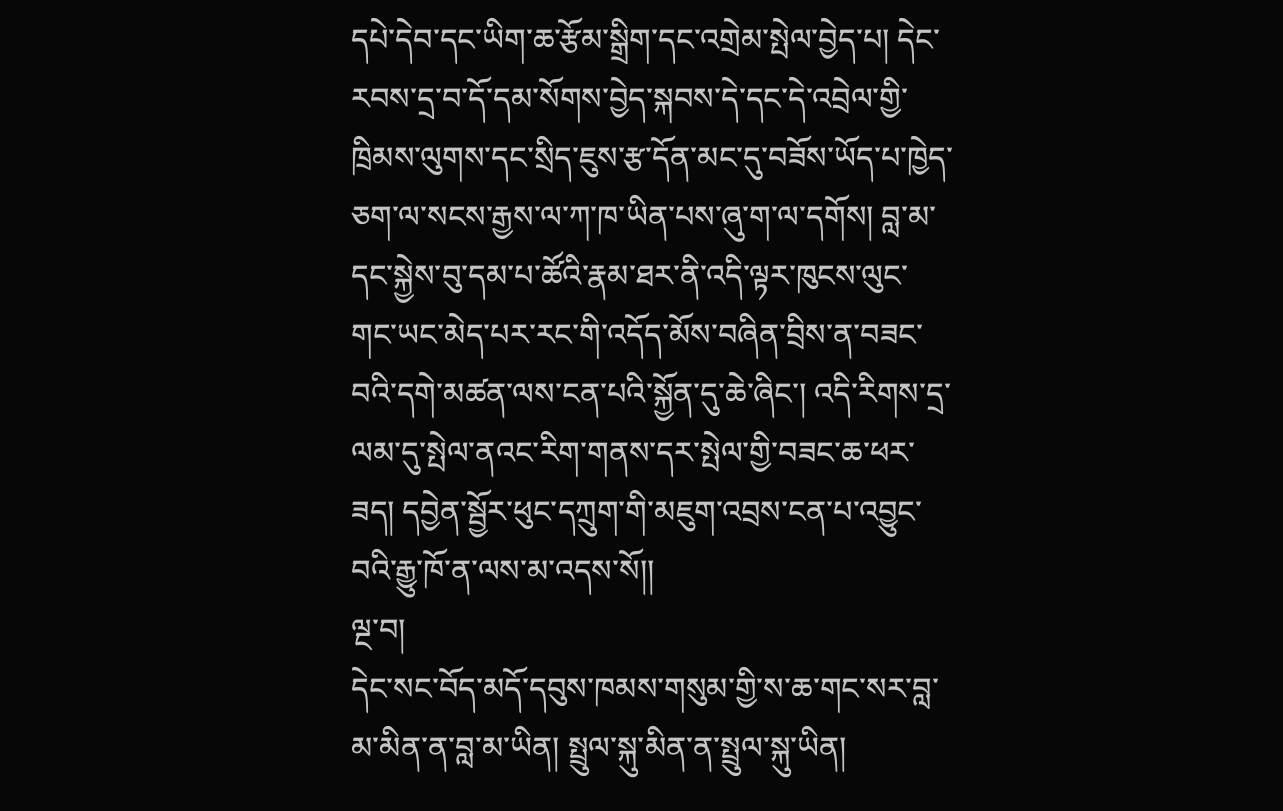དཔེ་དེབ་དང་ཡིག་ཆ་རྩོམ་སྒྲིག་དང་འགྲེམ་སྤེལ་བྱེད་པ། དེང་རབས་དྲ་བ་དོ་དམ་སོགས་བྱེད་སྐབས་དེ་དང་དེ་འབྲེལ་གྱི་ཁྲིམས་ལུགས་དང་སྲིད་ཇུས་རྩ་དོན་མང་དུ་བཟོས་ཡོད་པ་ཁྱེད་ཅག་ལ་སངས་རྒྱས་ལ་ཀ་ཁ་ཡིན་པས་ཞུ་ག་ལ་དགོས། བླ་མ་དང་སྐྱེས་བུ་དམ་པ་ཚོའི་རྣམ་ཐར་ནི་འདི་ལྟར་ཁུངས་ལུང་གང་ཡང་མེད་པར་རང་གི་འདོད་མོས་བཞིན་བྲིས་ན་བཟང་བའི་དགེ་མཚན་ལས་ངན་པའི་སྐྱོན་དུ་ཆེ་ཞིང་། འདི་རིགས་དྲ་ལམ་དུ་སྤེལ་ནའང་རིག་གནས་དར་སྤེལ་གྱི་བཟང་ཆ་ཕར་ཟད། དབྱེན་སྦྱོར་ཕུང་དཀྲུག་གི་མཇུག་འབྲས་ངན་པ་འབྱུང་བའི་རྒྱུ་ཁོ་ན་ལས་མ་འདས་སོ།།
ལྔ་བ།
དེང་སང་བོད་མདོ་དབུས་ཁམས་གསུམ་གྱི་ས་ཆ་གང་སར་བླ་མ་མིན་ན་བླ་མ་ཡིན། སྤྲུལ་སྐུ་མིན་ན་སྤྲུལ་སྐུ་ཡིན།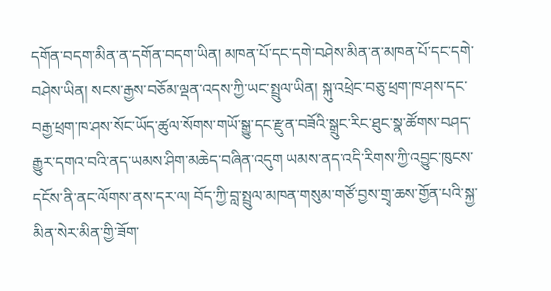དགོན་བདག་མིན་ན་དགོན་བདག་ཡིན། མཁན་པོ་དང་དགེ་བཤེས་མིན་ན་མཁན་པོ་དང་དགེ་བཤེས་ཡིན། སངས་རྒྱས་བཅོམ་ལྡན་འདས་ཀྱི་ཡང་སྤྲུལ་ཡིན། སྐུ་འཕྲེང་བཅུ་ཕྲག་ཁ་ཤས་དང་བརྒྱ་ཕྲག་ཁ་ཤས་སོང་ཡོད་ཚུལ་སོགས་གཡོ་སྒྱུ་དང་རྫུན་བཟོའི་སྒྲུང་རིང་ཐུང་སྣ་ཚོགས་བཤད་རྒྱུར་དགའ་བའི་ནད་ཡམས་ཤིག་མཆེད་བཞིན་འདུག ཡམས་ནད་འདི་རིགས་ཀྱི་འབྱུང་ཁུངས་དངོས་ནི་ནང་ལོགས་ནས་དར་ལ། བོད་ཀྱི་བླ་སྤྲུལ་མཁན་གསུམ་གཙོ་བྱས་གྲྭ་ཆས་གྱོན་པའི་སྐྱ་མིན་སེར་མིན་གྱི་ཟོག་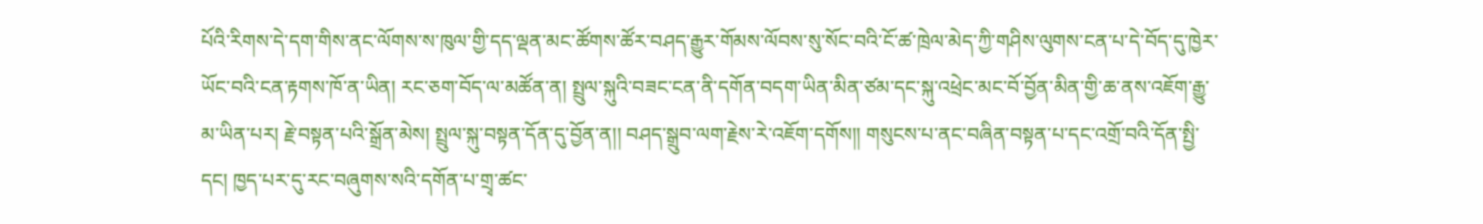པོའི་རིགས་དེ་དག་གིས་ནང་ལོགས་ས་ཁུལ་གྱི་དད་ལྡན་མང་ཚོགས་ཚོར་བཤད་རྒྱུར་གོམས་ལོབས་སུ་སོང་བའི་ངོ་ཚ་ཁྲེལ་མེད་ཀྱི་གཤིས་ལུགས་ངན་པ་དེ་བོད་དུ་ཁྱེར་ཡོང་བའི་ངན་རྟགས་ཁོ་ན་ཡིན། རང་ཅག་བོད་ལ་མཚོན་ན། སྤྲུལ་སྐུའི་བཟང་ངན་ནི་དགོན་བདག་ཡིན་མིན་ཙམ་དང་སྐུ་འཕྲེང་མང་བོ་བྱོན་མིན་གྱི་ཆ་ནས་འཇོག་རྒྱུ་མ་ཡིན་པར། རྗེ་བསྟན་པའི་སྒྲོན་མེས། སྤྲུལ་སྐུ་བསྟན་དོན་དུ་བྱོན་ན།། བཤད་སྒྲུབ་ལག་རྗེས་རེ་འཇོག་དགོས།། གསུངས་པ་ནང་བཞིན་བསྟན་པ་དང་འགྲོ་བའི་དོན་སྤྱི་དང། ཁྱད་པར་དུ་རང་བཞུགས་སའི་དགོན་པ་གྲྭ་ཚང་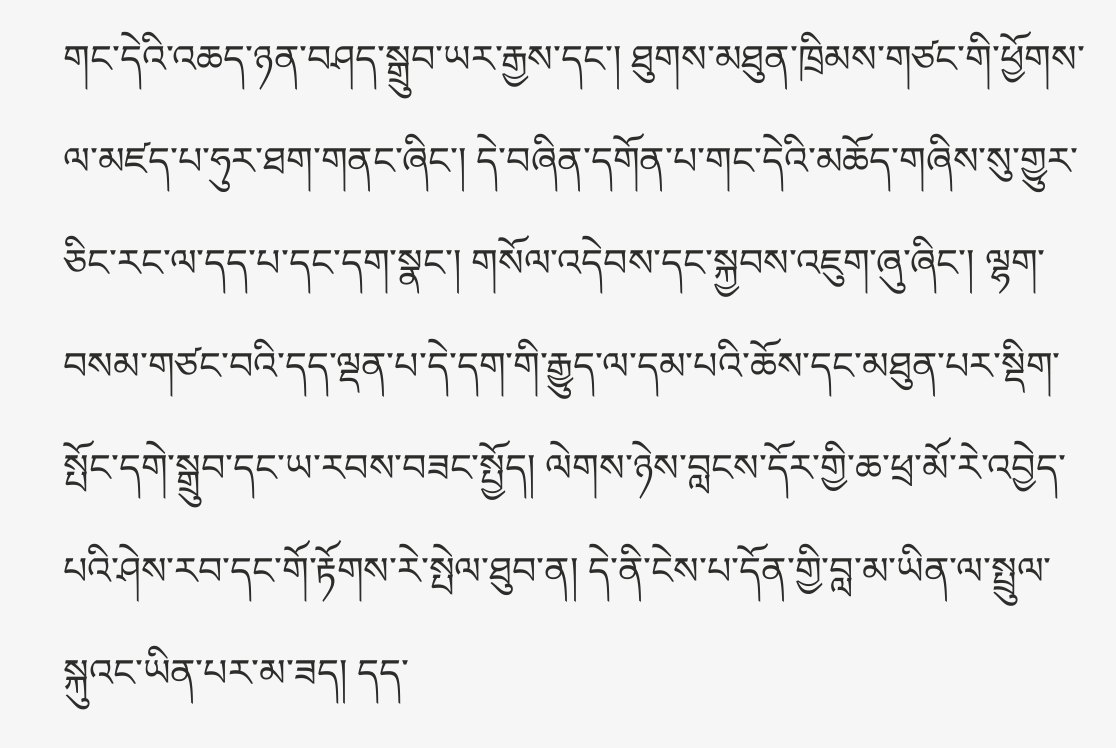གང་དེའི་འཆད་ཉན་བཤད་སྒྲུབ་ཡར་རྒྱས་དང་། ཐུགས་མཐུན་ཁྲིམས་གཙང་གི་ཕྱོགས་ལ་མཛད་པ་ཧུར་ཐག་གནང་ཞིང་། དེ་བཞིན་དགོན་པ་གང་དེའི་མཆོད་གཞིས་སུ་གྱུར་ཅིང་རང་ལ་དད་པ་དང་དག་སྣང་། གསོལ་འདེབས་དང་སྐྱབས་འཇུག་ཞུ་ཞིང་། ལྷག་བསམ་གཙང་བའི་དད་ལྡན་པ་དེ་དག་གི་རྒྱུད་ལ་དམ་པའི་ཆོས་དང་མཐུན་པར་སྡིག་སྤོང་དགེ་སྒྲུབ་དང་ཡ་རབས་བཟང་སྤྱོད། ལེགས་ཉེས་བླངས་དོར་གྱི་ཆ་ཕྲ་མོ་རེ་འབྱེད་པའི་ཤེས་རབ་དང་གོ་རྟོགས་རེ་སྤེལ་ཐུབ་ན། དེ་ནི་ངེས་པ་དོན་གྱི་བླ་མ་ཡིན་ལ་སྤྲུལ་སྐུའང་ཡིན་པར་མ་ཟད། དད་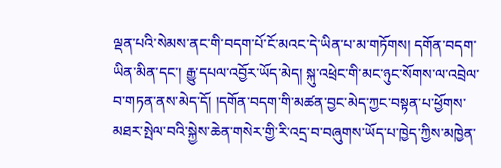ལྡན་པའི་སེམས་ནང་གི་བདག་པོ་ངོ་མའང་དེ་ཡིན་པ་མ་གཏོགས། དགོན་བདག་ཡིན་མིན་དང་། རྒྱུ་དཔལ་འབྱོར་ཡོད་མེད། སྐུ་འཕྲེང་གི་མང་ཉུང་སོགས་ལ་འབྲེལ་བ་གཏན་ནས་མེད་དོ། །དགོན་བདག་གི་མཚན་བྱང་མེད་ཀྱང་བསྟན་པ་ཕྱོགས་མཐར་སྤེལ་བའི་སྐྱེས་ཆེན་གསེར་གྱི་རི་འདྲ་བ་བཞུགས་ཡོད་པ་ཁྱེད་ཀྱིས་མཁྱེན་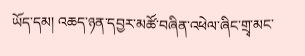ཡོད་དམ། འཆད་ཉན་དབྱར་མཚོ་བཞིན་འཕེལ་ཞིང་གྲྭ་མང་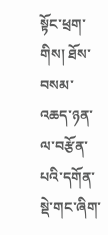སྟོང་ཕྲག་གིས། ཐོས་བསམ་འཆད་ཉན་ལ་བརྩོན་པའི་དགོན་སྡེ་གང་ཞིག་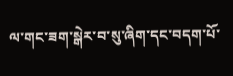ལ་གང་ཟག་སྒེར་བ་སུ་ཞིག་དང་བདག་པོ་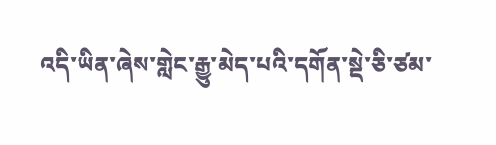འདི་ཡིན་ཞེས་གླེང་རྒྱུ་མེད་པའི་དགོན་སྡེ་ཅི་ཙམ་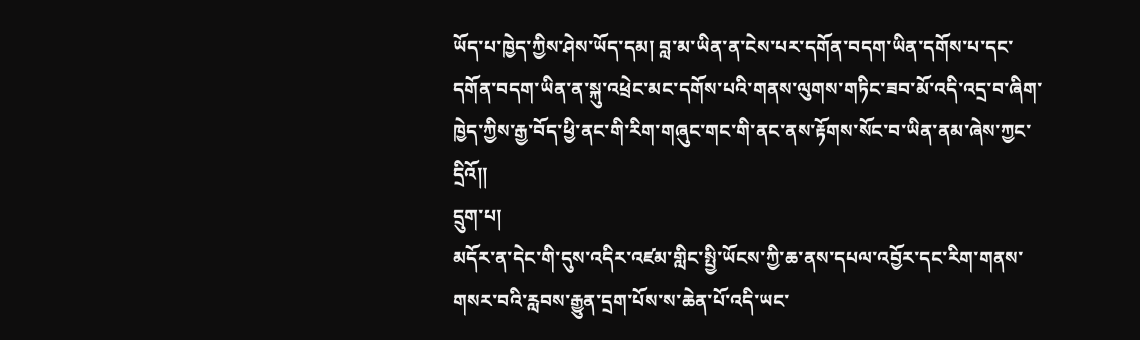ཡོད་པ་ཁྱེད་ཀྱིས་ཤེས་ཡོད་དམ། བླ་མ་ཡིན་ན་ངེས་པར་དགོན་བདག་ཡིན་དགོས་པ་དང་དགོན་བདག་ཡིན་ན་སྐུ་འཕྲེང་མང་དགོས་པའི་གནས་ལུགས་གཏིང་ཟབ་མོ་འདི་འདྲ་བ་ཞིག་ཁྱེད་ཀྱིས་རྒྱ་བོད་ཕྱི་ནང་གི་རིག་གཞུང་གང་གི་ནང་ནས་རྟོགས་སོང་བ་ཡིན་ནམ་ཞེས་ཀྱང་དྲིའོ།།
དྲུག་པ།
མདོར་ན་དེང་གི་དུས་འདིར་འཛམ་གླིང་སྤྱི་ཡོངས་ཀྱི་ཆ་ནས་དཔལ་འབྱོར་དང་རིག་གནས་གསར་བའི་རླབས་རྒྱུན་དྲག་པོས་ས་ཆེན་པོ་འདི་ཡང་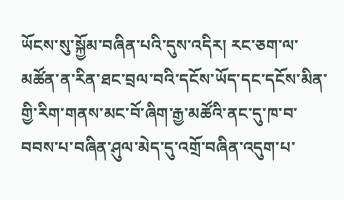ཡོངས་སུ་སྐྱོམ་བཞིན་པའི་དུས་འདིར། རང་ཅག་ལ་མཚོན་ན་རིན་ཐང་བྲལ་བའི་དངོས་ཡོད་དང་དངོས་མིན་གྱི་རིག་གནས་མང་བོ་ཞིག་རྒྱ་མཚོའི་ནང་དུ་ཁ་བ་བབས་པ་བཞིན་ཤུལ་མེད་དུ་འགྲོ་བཞིན་འདུག་པ་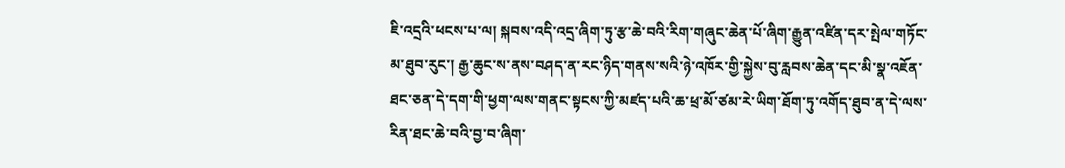ཇི་འདྲའི་ཕངས་པ་ལ། སྐབས་འདི་འདྲ་ཞིག་ཏུ་རྩ་ཆེ་བའི་རིག་གཞུང་ཆེན་པོ་ཞིག་རྒྱུན་འཛིན་དར་སྤེལ་གཏོང་མ་ཐུབ་རུང་། རྒྱ་ཆུང་ས་ནས་བཤད་ན་རང་ཉིད་གནས་སའི་ཉེ་འཁོར་གྱི་སྐྱེས་བུ་རླབས་ཆེན་དང་མི་སྣ་འཇོན་ཐང་ཅན་དེ་དག་གི་ཕྱག་ལས་གནང་སྟངས་ཀྱི་མཛད་པའི་ཆ་ཕྲ་མོ་ཙམ་རེ་ཡིག་ཐོག་ཏུ་འགོད་ཐུབ་ན་དེ་ལས་རིན་ཐང་ཆེ་བའི་བྱ་བ་ཞིག་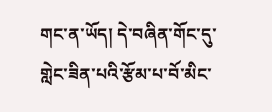གང་ན་ཡོད། དེ་བཞིན་གོང་དུ་གླེང་ཟིན་པའི་རྩོམ་པ་བོ་མིང་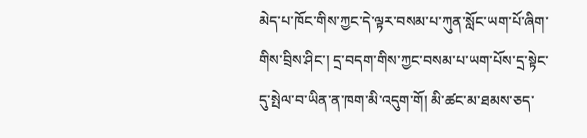མེད་པ་ཁོང་གིས་ཀྱང་དེ་ལྟར་བསམ་པ་ཀུན་སློང་ཡག་པོ་ཞིག་གིས་བྲིས་ཤིང་། དྲ་བདག་གིས་ཀྱང་བསམ་པ་ཡག་པོས་དྲ་སྟེང་དུ་སྤེལ་བ་ཡིན་ན་ཁག་མི་འདུག་གོ། མི་ཚང་མ་ཐམས་ཅད་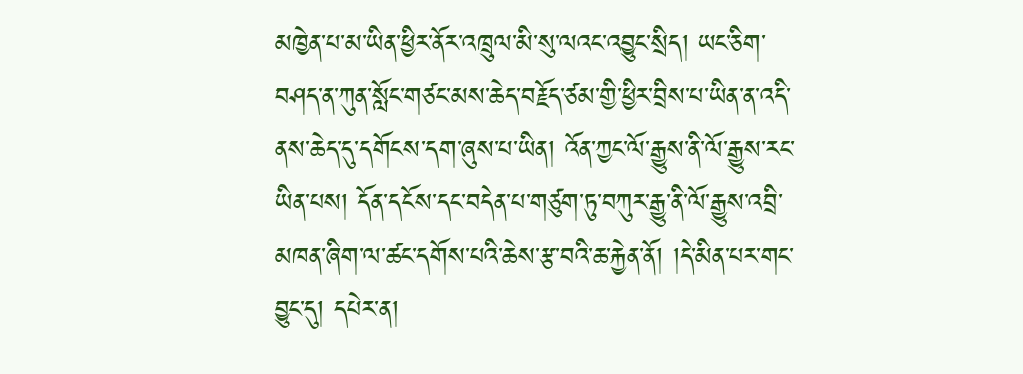མཁྱེན་པ་མ་ཡིན་ཕྱིར་ནོར་འཁྲུལ་མི་སུ་ལའང་འབྱུང་སྲིད། ཡང་ཅིག་བཤད་ན་ཀུན་སློང་གཙང་མས་ཆེད་བརྗོད་ཙམ་གྱི་ཕྱིར་བྲིས་པ་ཡིན་ན་འདི་ནས་ཆེད་དུ་དགོངས་དག་ཞུས་པ་ཡིན། འོན་ཀྱང་ལོ་རྒྱུས་ནི་ལོ་རྒྱུས་རང་ཡིན་པས། དོན་དངོས་དང་བདེན་པ་གཙུག་ཏུ་བཀུར་རྒྱུ་ནི་ལོ་རྒྱུས་འབྲི་མཁན་ཞིག་ལ་ཚང་དགོས་པའི་ཆེས་རྩ་བའི་ཆ་རྐྱེན་ནོ། །དེ་མིན་པར་གང་བྱུང་དུ། དཔེར་ན།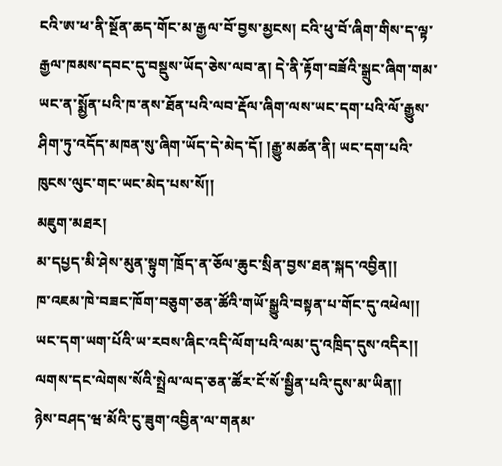ངའི་ཨ་ཕ་ནི་སྔོན་ཆད་གོང་མ་རྒྱལ་བོ་བྱས་མྱངས། ངའི་ཕུ་བོ་ཞིག་གིས་ད་ལྟ་རྒྱལ་ཁམས་དབང་དུ་བསྡུས་ཡོད་ཅེས་ལབ་ན། དེ་ནི་རྟོག་བཟོའི་སྒྲུང་ཞིག་གམ་ཡང་ན་སྨྱོན་པའི་ཁ་ནས་ཐོན་པའི་ལབ་རྡོལ་ཞིག་ལས་ཡང་དག་པའི་ལོ་རྒྱུས་ཤིག་ཏུ་འདོད་མཁན་སུ་ཞིག་ཡོད་དེ་མེད་དོ། །རྒྱུ་མཚན་ནི། ཡང་དག་པའི་ཁུངས་ལུང་གང་ཡང་མེད་པས་སོ།།
མཇུག་མཐར།
མ་དཔྱད་མི་ཤེས་མུན་སྟུག་ཁྲོད་ན་ཅོལ་ཆུང་སྲིན་བྱས་ཐན་སྐད་འབྱིན།།
ཁ་འཇམ་ཁེ་བཟང་ཁོག་བཅུག་ཅན་ཚོའི་གཡོ་སྒྱུའི་བསྟན་པ་གོང་དུ་འཕེལ།།
ཡང་དག་ཡག་པོའི་ཡ་རབས་ཞིང་འདི་ལོག་པའི་ལམ་དུ་འཁྲིད་དུས་འདིར།།
ལགས་དང་ལེགས་སོའི་སྤྲེལ་ལད་ཅན་ཚོར་ངོ་སོ་སྦྱིན་པའི་དུས་མ་ཡིན།།
ཉེས་བཤད་ཝ་མོའི་ངུ་ཟུག་འབྱིན་ལ་གནམ་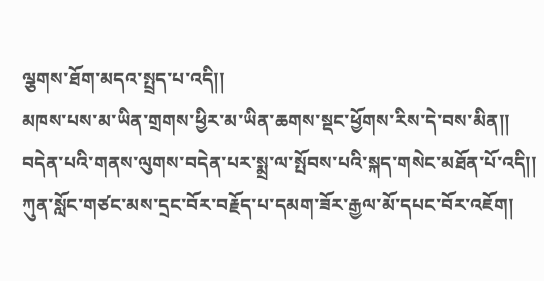ལྕགས་ཐོག་མདའ་སྤྲད་པ་འདི།།
མཁས་པས་མ་ཡིན་གྲགས་ཕྱིར་མ་ཡིན་ཆགས་སྡང་ཕྱོགས་རིས་དེ་བས་མིན།།
བདེན་པའི་གནས་ལུགས་བདེན་པར་སྨྲ་ལ་སྤོབས་པའི་སྐད་གསེང་མཐོན་པོ་འདི།།
ཀུན་སློང་གཙང་མས་དྲང་བོར་བརྗོད་པ་དམག་ཟོར་རྒྱལ་མོ་དཔང་བོར་འཇོག།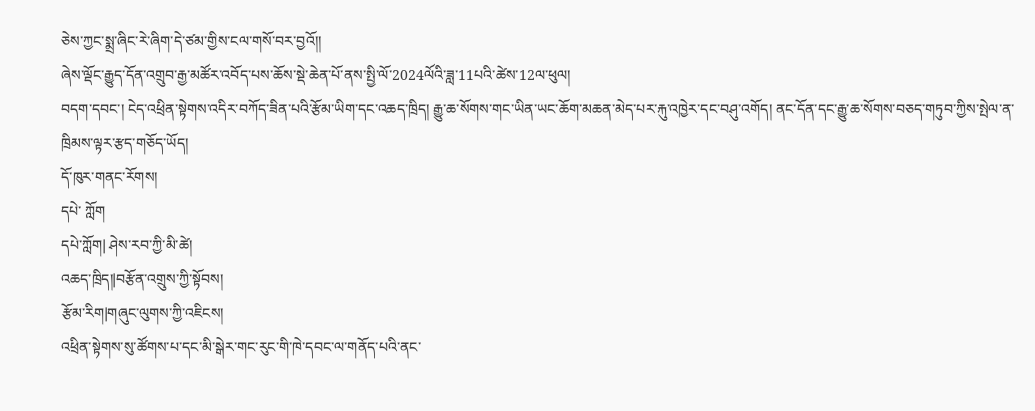ཅེས་ཀྱང་སྨྲ་ཞིང་རེ་ཞིག་དེ་ཙམ་གྱིས་ངལ་གསོ་བར་བྱའོ།།
ཞེས་ལྡོང་རྒྱུད་དོན་འགྲུབ་རྒྱ་མཚོར་འབོད་པས་ཆོས་སྡེ་ཆེན་པོ་ནས་སྤྱི་ལོ་2024ལོའི་ཟླ་11པའི་ཚེས་12ལ་ཕུལ།
བདག་དབང་། ངེད་འཕྲིན་སྟེགས་འདིར་བཀོད་ཟིན་པའི་རྩོམ་ཡིག་དང་འཆད་ཁྲིད། རྒྱུ་ཆ་སོགས་གང་ཡིན་ཡང་ཆོག་མཆན་མེད་པར་རྐུ་འཁྱེར་དང་བཤུ་འགོད། ནང་དོན་དང་རྒྱུ་ཆ་སོགས་བཅད་གཏུབ་ཀྱིས་སྤེལ་ན་ཁྲིམས་ལྟར་རྩད་གཅོད་ཡོད།
དོ་ཁུར་གནང་རོགས།
དཔེ་ ཀློག
དཔེ་ཀློག| ཤེས་རབ་ཀྱི་མི་ཚེ།
འཆད་ཁྲིད།|བརྩོན་འགྲུས་ཀྱི་སྟོབས།
རྩོམ་རིག|གཞུང་ལུགས་ཀྱི་འཇིངས།
འཕྲིན་སྟེགས་སུ་ཚོགས་པ་དང་མི་སྒེར་གང་རུང་གི་ཁེ་དབང་ལ་གནོད་པའི་ནང་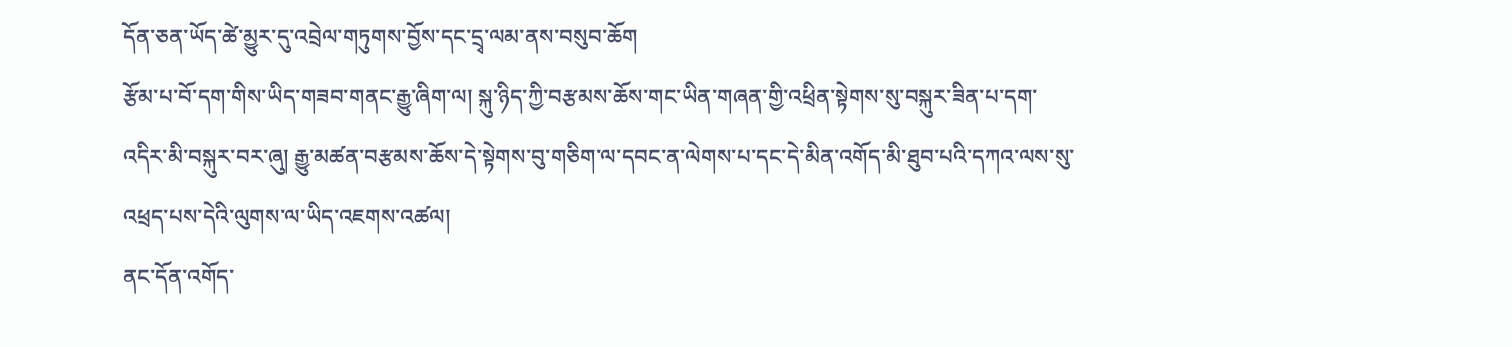དོན་ཅན་ཡོད་ཚེ་མྱུར་དུ་འབྲེལ་གཏུགས་བྱོས་དང་དྲྭ་ལམ་ནས་བསུབ་ཆོག
རྩོམ་པ་བོ་དག་གིས་ཡིད་གཟབ་གནང་རྒྱུ་ཞིག་ལ། སྐུ་ཉིད་ཀྱི་བརྩམས་ཆོས་གང་ཡིན་གཞན་གྱི་འཕྲིན་སྟེགས་སུ་བསྐུར་ཟིན་པ་དག་འདིར་མི་བསྐུར་བར་ཞུ། རྒྱུ་མཚན་བརྩམས་ཆོས་དེ་སྟེགས་བུ་གཅིག་ལ་དབང་ན་ལེགས་པ་དང་དེ་མིན་འགོད་མི་ཐུབ་པའི་དཀའ་ལས་སུ་འཕྲད་པས་དེའི་ལུགས་ལ་ཡིད་འཇགས་འཚལ།
ནང་དོན་འགོད་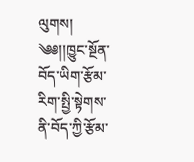ལུགས།
༄༅།།ཁྱུང་སྔོན་བོད་ཡིག་རྩོམ་རིག་སྤྱི་སྟེགས་ནི་བོད་ཀྱི་རྩོམ་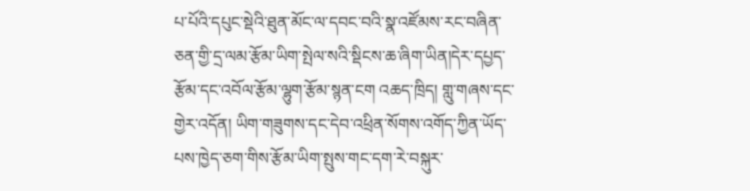པ་པོའི་དཔུང་སྡེའི་ཐུན་མོང་ལ་དབང་བའི་སྣ་འཛོམས་རང་བཞིན་ཅན་གྱི་དྲ་ལམ་རྩོམ་ཡིག་སྤེལ་སའི་སྡིངས་ཆ་ཞིག་ཡིན།དེར་དཔྱད་རྩོམ་དང་འབོལ་རྩོམ་ལྷུག་རྩོམ་སྙན་ངག འཆད་ཁྲིད། གླུ་གཞས་དང་གྱེར་འདོན། ཡིག་གཟུགས་དང་དེབ་འཕྲིན་སོགས་འགོད་ཀྱིན་ཡོད་པས་ཁྱེད་ཅག་གིས་རྩོམ་ཡིག་སྤུས་གང་དག་རེ་བསྐུར་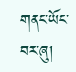གནང་ཡོང་བར་ཞུ།